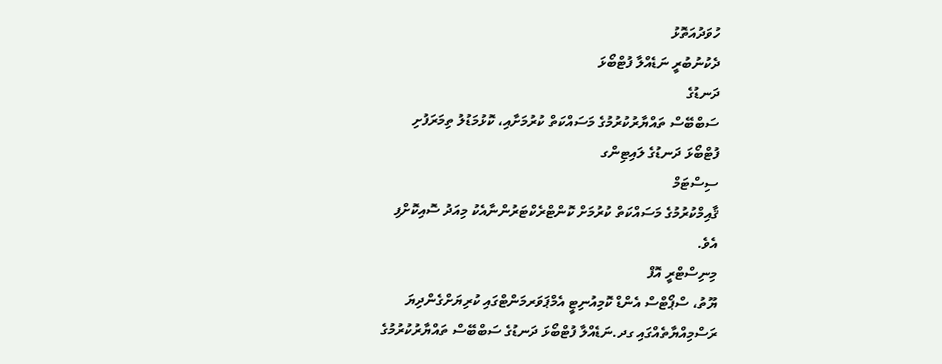ހުވަދުއަތޮޅު
ދެކުނުބުރީ ނަޑެއްލާ ފުޓްބޯޅަ
ދަނޑުގެ
ސަބްބޭސް ތައްޔާރުކުރުމުގެ މަސައްކަތް ކުރުމަށާއި، ކޮޅުމަޑުލު ތިމަރަފުށި
ފުޓްބޯޅަ ދަނޑުގެ ލައިޓިންގ
ސިސްޓަމް
ޤާއިމްކުރުމުގެ މަސައްކަތް ކުރުމަށް ކޮންޓްރެކްޓަރުންނާއެކު މިއަދު ސޮއިކޮށްފި
އެވެ.
މިނިސްޓްރީ އޮފް
ޔޫތު، ސްޕޯޓްސް އެންޑް ކޮމިއުނިޓީ އެމްޕަވަރމަންޓްގައި ކުރިޔަށްގެންދިޔަ
ރަސްމިއްޔާތެއްގައި ގދ.ނަޑެއްލާ ފުޓްބޯޅަ ދަނޑުގެ ސަބްބޭސް ތައްޔާރުކުރުމުގެ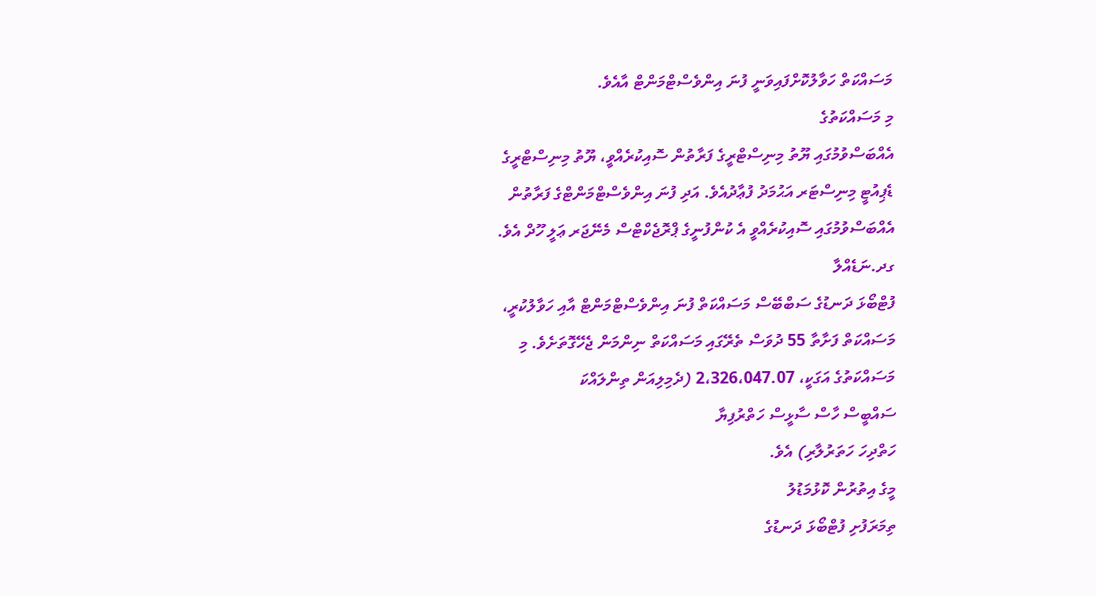މަސައްކަތް ހަވާލުކޮށްފައިވަނީ ފުނަ އިންވެސްޓްމަންޓް އާއެވެ.
މި މަސައްކަތުގެ
އެއްބަސްވުމުގައި ޔޫތު މިނިސްޓްރީގެ ފަރާތުން ސޮއިކުރެއްވީ، ޔޫތު މިނިސްޓްރީގެ
ޑެޕިއުޓީ މިނިސްޓަރ އަޙުމަދު ފުޢާދުއެވެ. އަދި ފުނަ އިންވެސްޓްމަންޓްގެ ފަރާތުން
އެއްބަސްވުމުގައި ސޮއިކުރެއްވީ އެ ކުންފުނީގެ ޕްރޮޖެކްޓްސް މެނޭޖަރ ޢަލީ ހޫދް އެވެ.
ގދ.ނަޑެއްލާ
ފުޓްބޯޅަ ދަނޑުގެ ސަބްބޭސް މަސައްކަތް ފުނަ އިންވެސްޓްމަންޓް އާއި ހަވާލުކުރީ،
މަސައްކަތް ފަށާތާ 55 ދުވަސް ތެރޭގައި މަސައްކަތް ނިންމަން ޖެހޭގޮތަށެވެ. މި
މަސައްކަތުގެ އަގަކީ، 2،326،047.07 (ދެމިލިއަން ތިންލައްކަ
ސައްބީސް ހާސް ސާޅީސް ހަތްރުފިޔާ
ހަތްދިހަ ހަތަރުލާރި) އެވެ.
މީގެ އިތުރުން ކޮޅުމަޑުލު
ތިމަރަފުށި ފުޓްބޯޅަ ދަނޑުގެ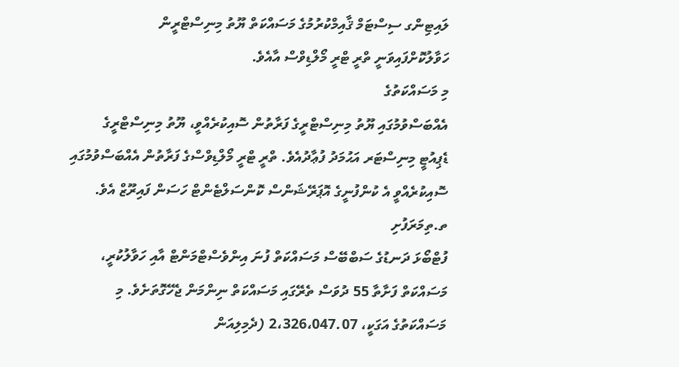ލައިޓިންގ ސިސްޓަމް ޤާއިމްކުރުމުގެ މަސައްކަތް ޔޫތު މިނިސްޓްރީން
ހަވާލުކޮށްފައިވަނީ ތްރީ ޓްރީ މޯލްޑިވްސް އާއެވެ.
މި މަސައްކަތުގެ
އެއްބަސްވުމުގައި ޔޫތު މިނިސްޓްރީގެ ފަރާތުން ސޮއިކުރެއްވީ، ޔޫތު މިނިސްޓްރީގެ
ޑެޕިއުޓީ މިނިސްޓަރ އަޙުމަދު ފުޢާދުއެވެ. ތްރީ ޓްރީ މޯލްޑިވްސްގެ ފަރާތުން އެއްބަސްވުމުގައި
ސޮއިކުރެއްވީ އެ ކުންފުނީގެ އޮޕަރޭޝަންސް ކޮންސަލްޓެންޓް ހަސަން ފައިރޫޒް އެވެ.
ތ.ތިމަރަފުށި
ފުޓްބޯޅަ ދަނޑުގެ ސަބްބޭސް މަސައްކަތް ފުނަ އިންވެސްޓްމަންޓް އާއި ހަވާލުކުރީ،
މަސައްކަތް ފަށާތާ 55 ދުވަސް ތެރޭގައި މަސައްކަތް ނިންމަން ޖެހޭގޮތަށެވެ. މި
މަސައްކަތުގެ އަގަކީ، 2،326،047.07 (ދެމިލިއަން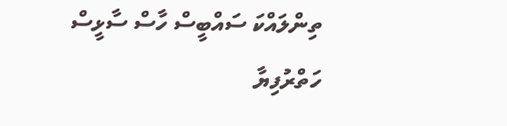ތިންލައްކަ ސައްބީސް ހާސް ސާޅީސް
ހަތްރުފިޔާ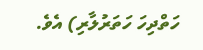ހަތްދިހަ ހަތަރުލާރި) އެވެ.